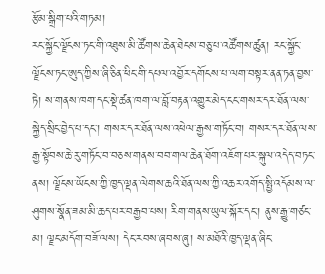རྩོམ་སྒྲིག་པའི་གཏམ།
རང་སྐྱོང་ལྗོངས་ཏང་གི་འཐུས་མི་ཚོགས་ཆེན་ཐེངས་བཅུ་པ་འཚོགས་ཚུན། རང་སྐྱོང་ལྗོངས་ཏང་ཨུད་ཀྱིས་ཞི་ཅིན་ཕིང་གི་དཔལ་འབྱོར་དགོངས་པ་ལག་བསྟར་ནན་ཏན་བྱས་ཏེ། ས་གནས་ཁག་དང་སྡེ་ཚན་ཁག་ལ་བློ་བརྟན་འགྱུར་མེད་ངང་གསར་དར་ཐོན་ལས་སྐྱེད་སྲིང་བྱེད་པ་དང་། གསར་དར་ཐོན་ལས་འཕེལ་རྒྱས་གཏོང་བ། གསར་དར་ཐོན་ལས་རྒྱ་སྟོབས་ཆེ་རུ་གཏོང་བ་བཅས་གནས་བབ་གལ་ཆེན་ཐོག་འཇོག་པར་སྐུལ་འདེད་བཏང་ནས། ལྗོངས་ཡོངས་ཀྱི་ཁྱད་ལྡན་ལེགས་ཆའི་ཐོན་ལས་ཀྱི་འཆར་འགོད་སྤྱི་འདོམས་ལ་ཤུགས་སྣོན་ཟམ་མི་ཆད་པར་བརྒྱབ་པས། རིག་གནས་ཡུལ་སྐོར་དང་། ནུས་རྒྱུ་གཙང་མ། ལྗང་མདོག་བཟོ་ལས། དེང་རབས་ཞབས་ཞུ། ས་མཐོའི་ཁྱད་ལྡན་ཞིང་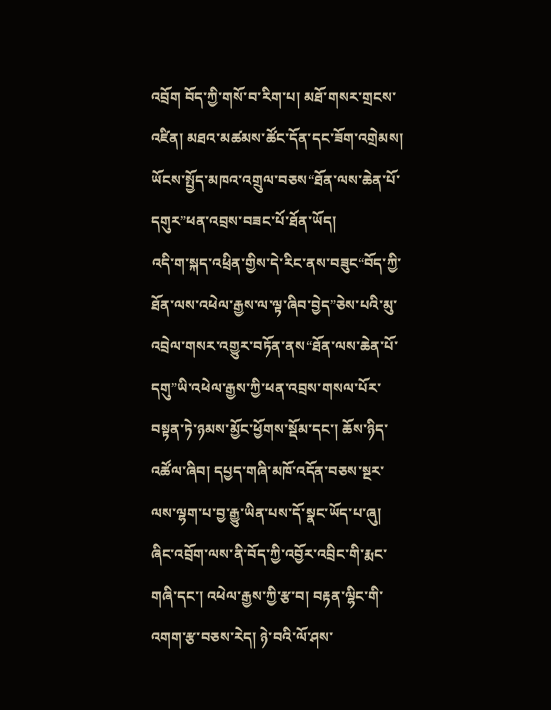འབྲོག བོད་ཀྱི་གསོ་བ་རིག་པ། མཐོ་གསར་གྲངས་འཛིན། མཐའ་མཚམས་ཚོང་དོན་དང་ཟོག་འགྲེམས། ཡོངས་སྤྱོད་མཁའ་འགྲུལ་བཅས“ཐོན་ལས་ཆེན་པོ་དགུར”ཕན་འབྲས་བཟང་པོ་ཐོན་ཡོད།
འདི་ག་སྐད་འཕྲིན་གྱིས་དེ་རིང་ནས་བཟུང“བོད་ཀྱི་ཐོན་ལས་འཕེལ་རྒྱས་ལ་ལྟ་ཞིབ་བྱེད”ཅེས་པའི་མུ་འབྲེལ་གསར་འགྱུར་བཏོན་ནས“ཐོན་ལས་ཆེན་པོ་དགུ”ཡི་འཕེལ་རྒྱས་ཀྱི་ཕན་འབྲས་གསལ་པོར་བསྟན་ཏེ་ཉམས་མྱོང་ཕྱོགས་སྡོམ་དང་། ཆོས་ཉིད་འཚོལ་ཞིབ། དཔྱད་གཞི་མཁོ་འདོན་བཅས་སྔར་ལས་ལྷག་པ་བྱ་རྒྱུ་ཡིན་པས་དོ་སྣང་ཡོད་པ་ཞུ།
ཞིང་འབྲོག་ལས་ནི་བོད་ཀྱི་འབྱོར་འབྲིང་གི་རྨང་གཞི་དང་། འཕེལ་རྒྱས་ཀྱི་རྩ་བ། བརྟན་ལྷིང་གི་འགག་རྩ་བཅས་རེད། ཉེ་བའི་ལོ་ཤས་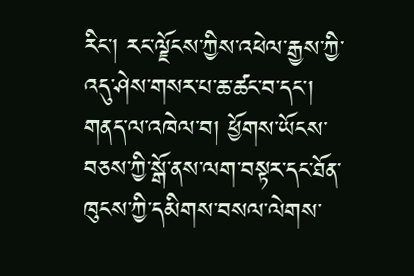རིང་། རང་ལྗོངས་ཀྱིས་འཕེལ་རྒྱས་ཀྱི་འདུ་ཤེས་གསར་པ་ཆ་ཚང་བ་དང་། གནད་ལ་འཁེལ་བ། ཕྱོགས་ཡོངས་བཅས་ཀྱི་སྒོ་ནས་ལག་བསྟར་དང་ཐོན་ཁུངས་ཀྱི་དམིགས་བསལ་ལེགས་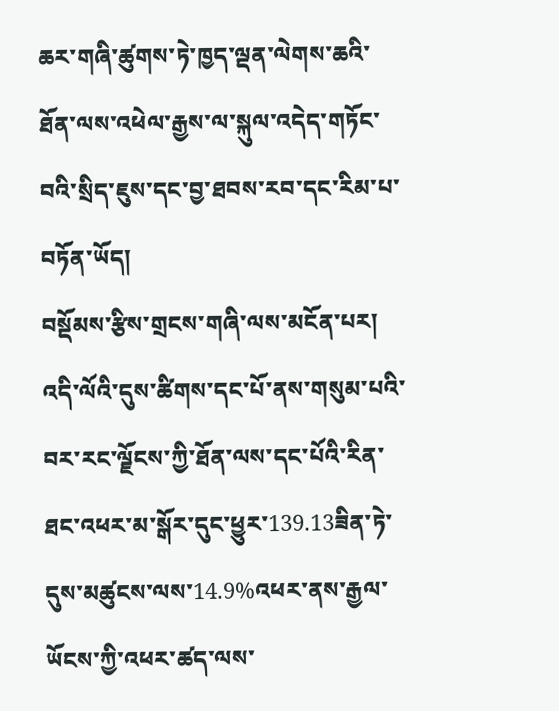ཆར་གཞི་ཚུགས་ཏེ་ཁྱད་ལྡན་ལེགས་ཆའི་ཐོན་ལས་འཕེལ་རྒྱས་ལ་སྐུལ་འདེད་གཏོང་བའི་སྲིད་ཇུས་དང་བྱ་ཐབས་རབ་དང་རིམ་པ་བཏོན་ཡོད།
བསྡོམས་རྩིས་གྲངས་གཞི་ལས་མངོན་པར། འདི་ལོའི་དུས་ཚིགས་དང་པོ་ནས་གསུམ་པའི་བར་རང་ལྗོངས་ཀྱི་ཐོན་ལས་དང་པོའི་རིན་ཐང་འཕར་མ་སྒོར་དུང་ཕྱུར་139.13ཟིན་ཏེ་དུས་མཚུངས་ལས་14.9%འཕར་ནས་རྒྱལ་ཡོངས་ཀྱི་འཕར་ཚད་ལས་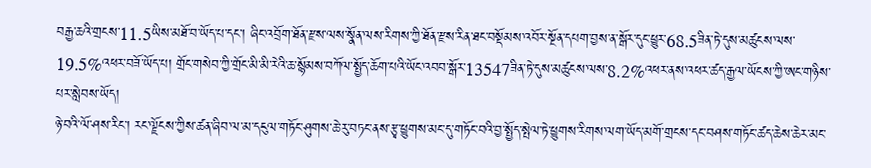བརྒྱ་ཆའི་གྲངས་11.5ཡིས་མཐོ་བ་ཡོད་པ་དང་། ཞིང་འབྲོག་ཐོན་རྫས་ལས་སྣོན་ལས་རིགས་ཀྱི་ཐོན་རྫས་རིན་ཐང་བསྡོམས་འབོར་སྔོན་དཔག་བྱས་ན་སྒོར་དུང་ཕྱུར་68.5ཟིན་ཏེ་དུས་མཚུངས་ལས་19.5%འཕར་བཟོ་ཡོད་པ། གྲོང་གསེབ་ཀྱི་གྲོང་མི་མི་རེའི་ཆ་སྙོམས་བཀོལ་སྤྱོད་ཆོག་པའི་ཡོང་འབབ་སྒོར་13547ཟིན་ཏེ་དུས་མཚུངས་ལས་8.2%འཕར་ནས་འཕར་ཚད་རྒྱལ་ཡོངས་ཀྱི་ཨང་གཉིས་པར་སླེབས་ཡོད།
ཉེ་བའི་ལོ་ཤས་རིང་། རང་ལྗོངས་ཀྱིས་ཚན་ཞིབ་ལ་མ་དངུལ་གཏོང་ཤུགས་ཆེ་རུ་བཏང་ནས་རྩྭ་ཕྱུགས་མང་དུ་གཏོང་བའི་བྱ་སྤྱོད་སྤེལ་ཏེ་ཕྱུགས་རིགས་ལག་ཡོད་མགོ་གྲངས་དང་བཤས་གཏོང་ཚད་ཆེས་ཆེར་མང་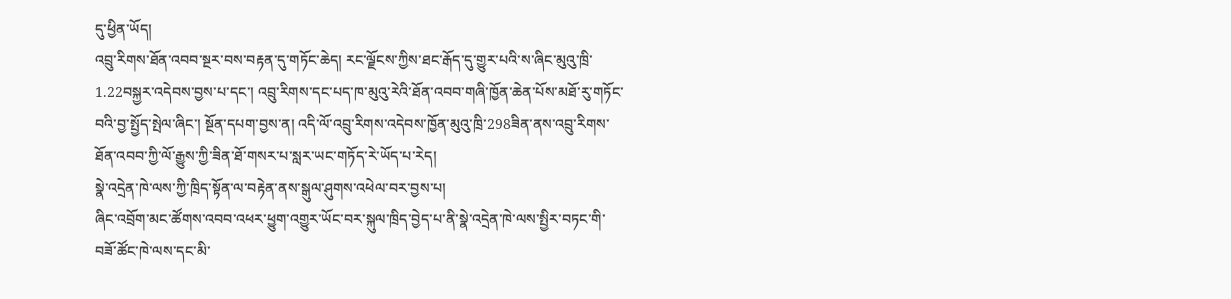དུ་ཕྱིན་ཡོད།
འབྲུ་རིགས་ཐོན་འབབ་སྔར་བས་བརྟན་དུ་གཏོང་ཆེད། རང་ལྗོངས་ཀྱིས་ཐང་རྒོད་དུ་གྱུར་པའི་ས་ཞིང་མུའུ་ཁྲི་1.22བསྐྱར་འདེབས་བྱས་པ་དང་། འབྲུ་རིགས་དང་པད་ཁ་མུའུ་རེའི་ཐོན་འབབ་གཞི་ཁྱོན་ཆེན་པོས་མཐོ་རུ་གཏོང་བའི་བྱ་སྤྱོད་སྤེལ་ཞིང་། སྔོན་དཔག་བྱས་ན། འདི་ལོ་འབྲུ་རིགས་འདེབས་ཁྱོན་མུའུ་ཁྲི་298ཟིན་ནས་འབྲུ་རིགས་ཐོན་འབབ་ཀྱི་ལོ་རྒྱུས་ཀྱི་ཟིན་ཐོ་གསར་པ་སླར་ཡང་གཏོད་རེ་ཡོད་པ་རེད།
སྣེ་འདྲེན་ཁེ་ལས་ཀྱི་ཁྲིད་སྟོན་ལ་བརྟེན་ནས་སྒུལ་ཤུགས་འཕེལ་བར་བྱས་པ།
ཞིང་འབྲོག་མང་ཚོགས་འབབ་འཕར་ཕྱུག་འགྱུར་ཡོང་བར་སྐུལ་ཁྲིད་བྱེད་པ་ནི་སྣེ་འདྲེན་ཁེ་ལས་སྤྱིར་བཏང་གི་བཟོ་ཚོང་ཁེ་ལས་དང་མི་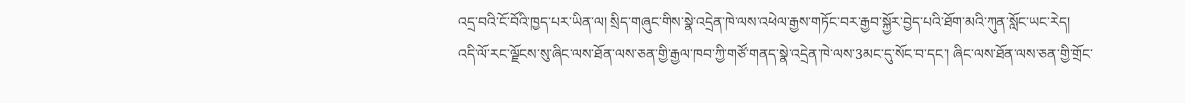འདྲ་བའི་ངོ་བོའི་ཁྱད་པར་ཡིན་ལ། སྲིད་གཞུང་གིས་སྣེ་འདྲེན་ཁེ་ལས་འཕེལ་རྒྱས་གཏོང་བར་རྒྱབ་སྐྱོར་བྱེད་པའི་ཐོག་མའི་ཀུན་སློང་ཡང་རེད།
འདི་ལོ་རང་ལྗོངས་སུ་ཞིང་ལས་ཐོན་ལས་ཅན་གྱི་རྒྱལ་ཁབ་ཀྱི་གཙོ་གནད་སྣེ་འདྲེན་ཁེ་ལས་3མང་དུ་སོང་བ་དང་། ཞིང་ལས་ཐོན་ལས་ཅན་གྱི་གྲོང་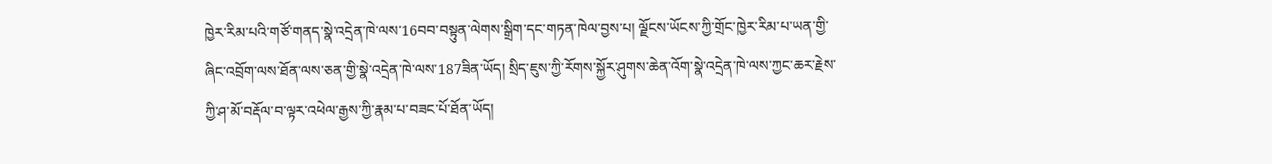ཁྱེར་རིམ་པའི་གཙོ་གནད་སྣེ་འདྲེན་ཁེ་ལས་16བབ་བསྟུན་ལེགས་སྒྲིག་དང་གཏན་ཁེལ་བྱས་པ། ལྗོངས་ཡོངས་ཀྱི་གྲོང་ཁྱེར་རིམ་པ་ཡན་གྱི་ཞིང་འབྲོག་ལས་ཐོན་ལས་ཅན་གྱི་སྣེ་འདྲེན་ཁེ་ལས་187ཟིན་ཡོད། སྲིད་ཇུས་ཀྱི་རོགས་སྐྱོར་ཤུགས་ཆེན་འོག་སྣེ་འདྲེན་ཁེ་ལས་ཀྱང་ཆར་རྗེས་ཀྱི་ཤ་མོ་བརྡོལ་བ་ལྟར་འཕེལ་རྒྱས་ཀྱི་རྣམ་པ་བཟང་པོ་ཐོན་ཡོད།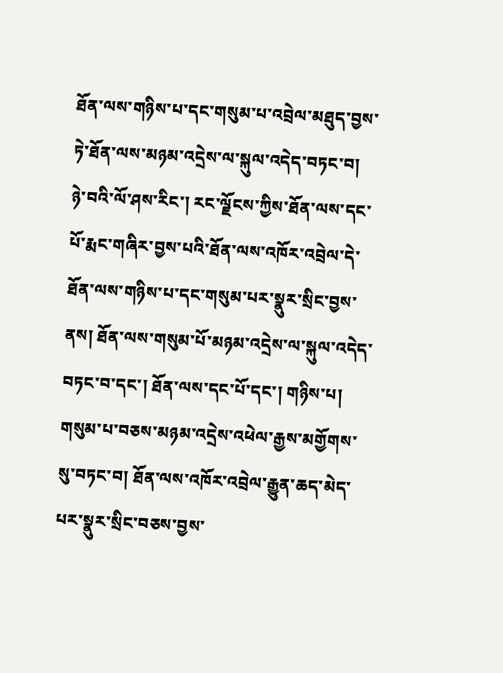ཐོན་ལས་གཉིས་པ་དང་གསུམ་པ་འབྲེལ་མཐུད་བྱས་ཏེ་ཐོན་ལས་མཉམ་འདྲེས་ལ་སྐུལ་འདེད་བཏང་བ།
ཉེ་བའི་ལོ་ཤས་རིང་། རང་ལྗོངས་ཀྱིས་ཐོན་ལས་དང་པོ་རྨང་གཞིར་བྱས་པའི་ཐོན་ལས་འཁོར་འབྲེལ་དེ་ཐོན་ལས་གཉིས་པ་དང་གསུམ་པར་སྣུར་སྲིང་བྱས་ནས། ཐོན་ལས་གསུམ་པོ་མཉམ་འདྲེས་ལ་སྐུལ་འདེད་བཏང་བ་དང་། ཐོན་ལས་དང་པོ་དང་། གཉིས་པ། གསུམ་པ་བཅས་མཉམ་འདྲེས་འཕེལ་རྒྱས་མགྱོགས་སུ་བཏང་བ། ཐོན་ལས་འཁོར་འབྲེལ་རྒྱུན་ཆད་མེད་པར་སྣུར་སྲིང་བཅས་བྱས་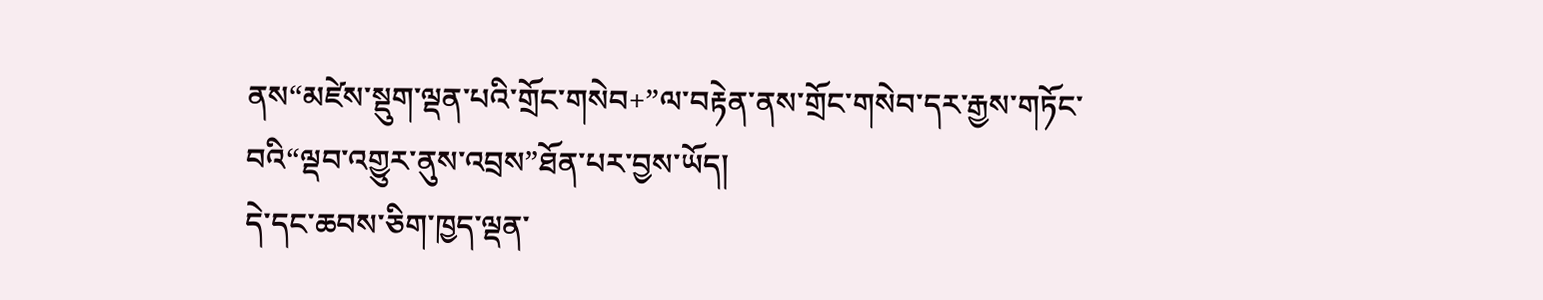ནས“མཛེས་སྡུག་ལྡན་པའི་གྲོང་གསེབ+”ལ་བརྟེན་ནས་གྲོང་གསེབ་དར་རྒྱས་གཏོང་བའི“ལྡབ་འགྱུར་ནུས་འབྲས”ཐོན་པར་བྱས་ཡོད།
དེ་དང་ཆབས་ཅིག་ཁྱད་ལྡན་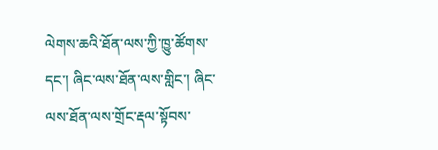ལེགས་ཆའི་ཐོན་ལས་ཀྱི་ཁྱུ་ཚོགས་དང་། ཞིང་ལས་ཐོན་ལས་གླིང་། ཞིང་ལས་ཐོན་ལས་གྲོང་རྡལ་སྟོབས་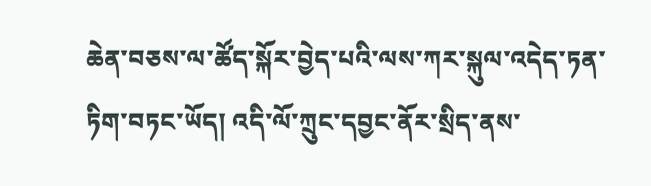ཆེན་བཅས་ལ་ཚོད་སྐོར་བྱེད་པའི་ལས་ཀར་སྐུལ་འདེད་ཏན་ཏིག་བཏང་ཡོད། འདི་ལོ་ཀྲུང་དབྱང་ནོར་སྲིད་ནས་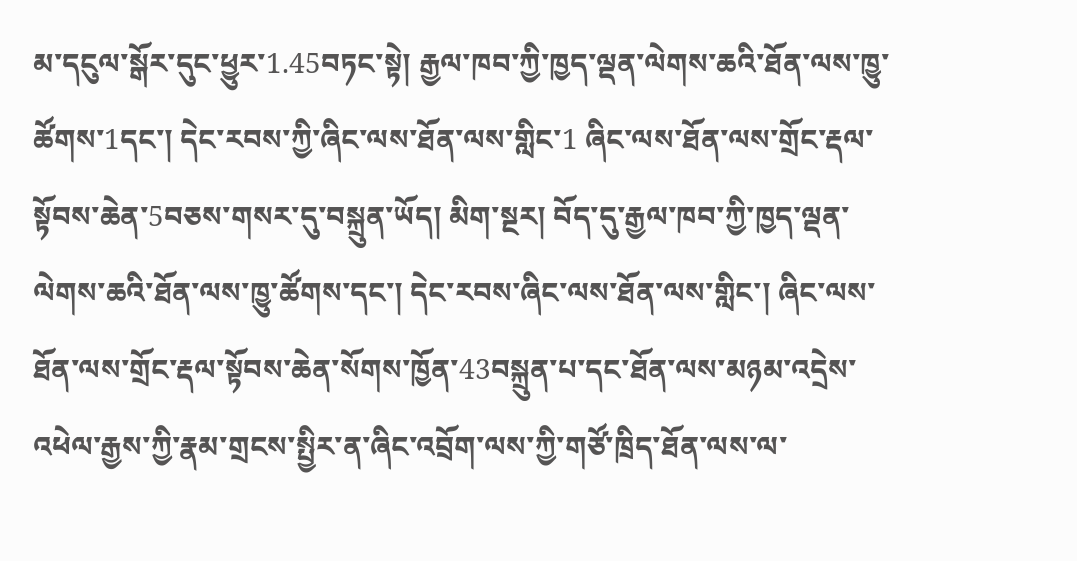མ་དངུལ་སྒོར་དུང་ཕྱུར་1.45བཏང་སྟེ། རྒྱལ་ཁབ་ཀྱི་ཁྱད་ལྡན་ལེགས་ཆའི་ཐོན་ལས་ཁྱུ་ཚོགས་1དང་། དེང་རབས་ཀྱི་ཞིང་ལས་ཐོན་ལས་གླིང་1 ཞིང་ལས་ཐོན་ལས་གྲོང་རྡལ་སྟོབས་ཆེན་5བཅས་གསར་དུ་བསྐྲུན་ཡོད། མིག་སྔར། བོད་དུ་རྒྱལ་ཁབ་ཀྱི་ཁྱད་ལྡན་ལེགས་ཆའི་ཐོན་ལས་ཁྱུ་ཚོགས་དང་། དེང་རབས་ཞིང་ལས་ཐོན་ལས་གླིང་། ཞིང་ལས་ཐོན་ལས་གྲོང་རྡལ་སྟོབས་ཆེན་སོགས་ཁྱོན་43བསྐྲུན་པ་དང་ཐོན་ལས་མཉམ་འདྲེས་འཕེལ་རྒྱས་ཀྱི་རྣམ་གྲངས་སྤྱིར་ན་ཞིང་འབྲོག་ལས་ཀྱི་གཙོ་ཁྲིད་ཐོན་ལས་ལ་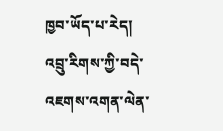ཁྱབ་ཡོད་པ་རེད།
འབྲུ་རིགས་ཀྱི་བདེ་འཇགས་འགན་ལེན་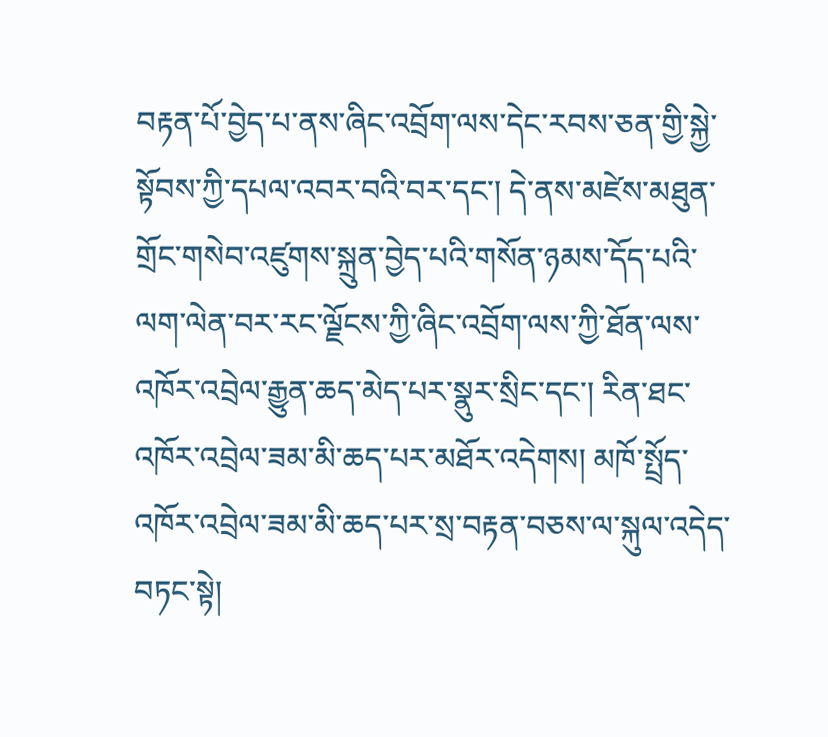བརྟན་པོ་བྱེད་པ་ནས་ཞིང་འབྲོག་ལས་དེང་རབས་ཅན་གྱི་སྐྱེ་སྟོབས་ཀྱི་དཔལ་འབར་བའི་བར་དང་། དེ་ནས་མཛེས་མཐུན་གྲོང་གསེབ་འཛུགས་སྐྲུན་བྱེད་པའི་གསོན་ཉམས་དོད་པའི་ལག་ལེན་བར་རང་ལྗོངས་ཀྱི་ཞིང་འབྲོག་ལས་ཀྱི་ཐོན་ལས་འཁོར་འབྲེལ་རྒྱུན་ཆད་མེད་པར་སྣུར་སྲིང་དང་། རིན་ཐང་འཁོར་འབྲེལ་ཟམ་མི་ཆད་པར་མཐོར་འདེགས། མཁོ་སྤྲོད་འཁོར་འབྲེལ་ཟམ་མི་ཆད་པར་སྲ་བརྟན་བཅས་ལ་སྐུལ་འདེད་བཏང་སྟེ།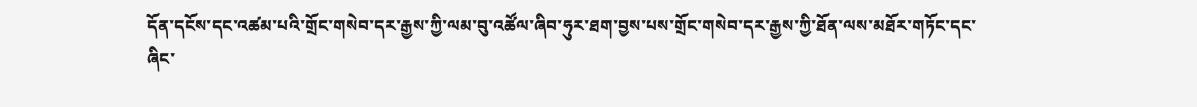དོན་དངོས་དང་འཚམ་པའི་གྲོང་གསེབ་དར་རྒྱས་ཀྱི་ལམ་བུ་འཚོལ་ཞིབ་ཧུར་ཐག་བྱས་པས་གྲོང་གསེབ་དར་རྒྱས་ཀྱི་ཐོན་ལས་མཐོར་གཏོང་དང་ཞིང་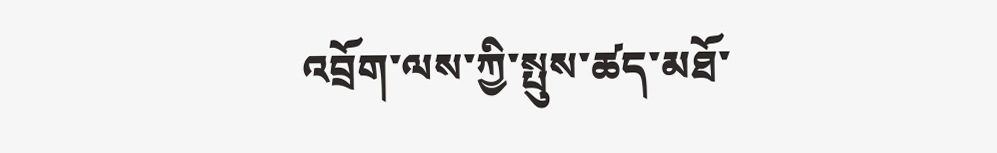འབྲོག་ལས་ཀྱི་སྤུས་ཚད་མཐོ་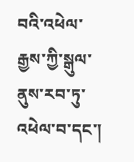བའི་འཕེལ་རྒྱས་ཀྱི་སྒུལ་ནུས་རབ་ཏུ་འཕེལ་བ་དང་།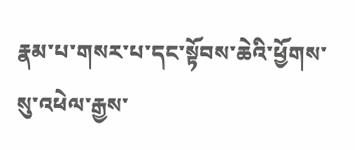རྣམ་པ་གསར་པ་དང་སྟོབས་ཆེའི་ཕྱོགས་སུ་འཕེལ་རྒྱས་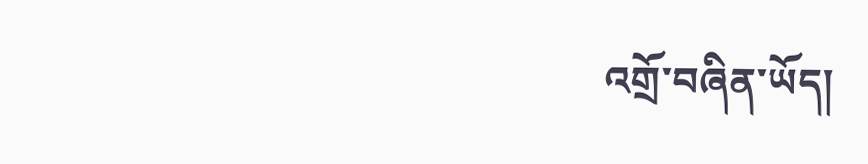འགྲོ་བཞིན་ཡོད།